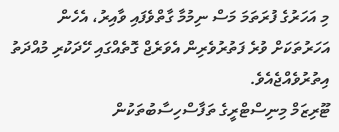މި އަހަރުގެ ފުރަތަމަ މަސް ނިމުމާ ގާތްވެފައި ވާއިރު، އެހެން އަހަރުތަކަށް ވުރެ ފަތުރުވެރިން އެވަރެޖް ގޮތެއްގައި ހޭދަކުރި މުއްދަތު އިތުރުވެއްޖެއެވެ.
ޓޫރިޒަމް މިނިސްޓްރީގެ ތަފާސްހިސާބުތަކުން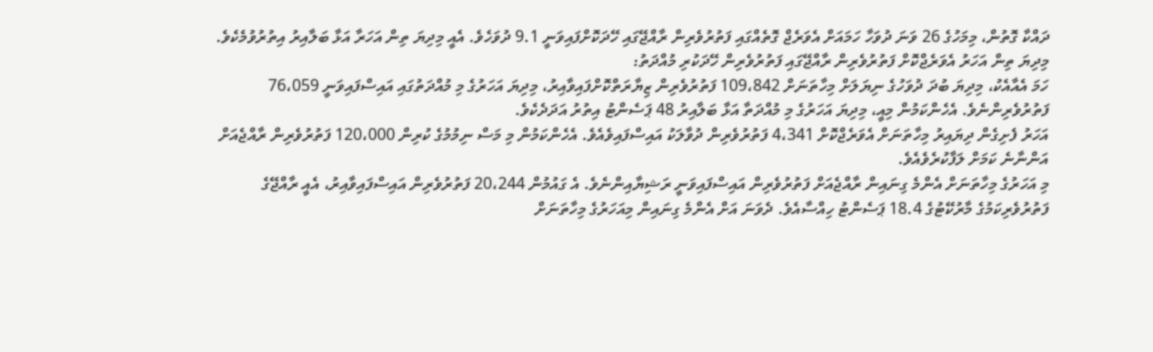ދައްކާ ގޮތުން، މިމަހުގެ 26 ވަނަ ދުވަހާ ހަމައަށް އެވަރެޖް ގޮތެއްގައި ފަތުރުވެރިން ރާއްޖޭގައި ހޭދަކޮށްފައިވަނީ 9.1 ދުވަހެވެ. އެއީ މިދިޔަ ތިން އަހަރާ އަޅާ ބަލާއިރު އިތުރުވުމެކެވެ.
މިދިޔަ ތިން އަހަރު އެވަރެޖްކޮށް ފަތުރުވެރިން ރާއްޖޭގައި ފަތުރުވެރިން ހޭދަކުރި މުއްދަތު:
ހަމަ އެއާއެކު، މިދިޔަ ބުދަ ދުވަހުގެ ނިޔަލަށް މިހާތަނަށް 109،842 ފަތުރުވެރިން ޒިޔާރަތްކޮށްފައިވާއިރު، މިދިޔަ އަހަރުގެ މި މުއްދަތުގައި އައިސްފައިވަނީ 76،059 ފަތުރުވެރިންނެވެ. އެހެންކަމުން މިއީ، މިދިޔަ އަހަރުގެ މި މުއްދަތާ އަޅާ ބަލާއިރު 48 ޕަސެންޓު އިތުރު އަދަދެކެވެ.
އަހަރު ފެށިގެން ދިޔައިރު މިހާތަނަށް އެވަރެޖްކޮށް 4،341 ފަތުރުވެރިން ދުވާލަކު އައިސްފައިވެއެވެ. އެހެންކަމުން މި މަސް ނިމުމުގެ ކުރިން 120،000 ފަތުރުވެރިން ރާއްޖެއަށް އަންނާނެ ކަމަށް ލަފާކުރެވެއެވެ.
މި އަހަރުގެ މިހާތަނަށް އެންމެ ގިނައިން ރާއްޖެއަށް ފަތުރުވެރިން އައިސްފައިވަނީ ރަޝިޔާއިންނެވެ. އެ ގައުމުން 20،244 ފަތުރުވެރިން އައިސްފައިވާއިރު، އެއީ ރާއްޖޭގެ ފަތުރުވެރިކަމުގެ މާރުކޭޓުގެ 18.4 ޕަސެންޓު ހިއްސާއެވެ. ދެވަނަ އަށް އެންމެ ގިނައިން މިއަހަރުގެ މިހާތަނަށް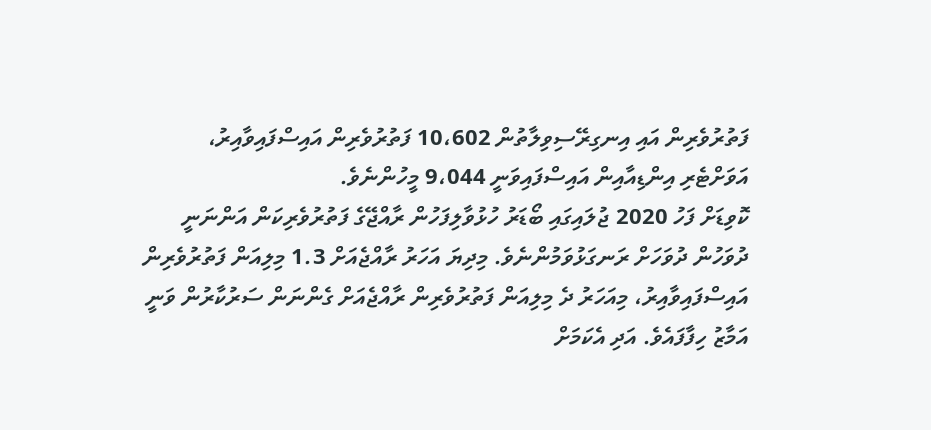ފަތުރުވެރިން އައި އިނގިރޭސިވިލާތުން 10،602 ފަތުރުވެރިން އައިސްފައިވާއިރު، އަވަށްޓެރި އިންޑިއާއިން އައިސްފައިވަނީ 9،044 މީހުންނެވެ.
ކޮވިޑަށް ފަހު 2020 ޖުލައިގައި ބޯޑަރު ހުޅުވާލިފަހުން ރާއްޖޭގެ ފަތުރުވެރިކަން އަންނަނީ ދުވަހުން ދުވަހަށް ރަނގަޅުވަމުންނެވެ. މިދިޔަ އަހަރު ރާއްޖެއަށް 1.3 މިލިއަން ފަތުރުވެރިން އައިސްފައިވާއިރު، މިއަހަރު ދެ މިލިއަން ފަތުރުވެރިން ރާއްޖެއަށް ގެންނަން ސަރުކާރުން ވަނީ އަމާޒު ހިފާފައެވެ. އަދި އެކަމަށް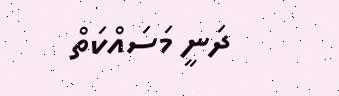ދަނީ މަސައްކަތް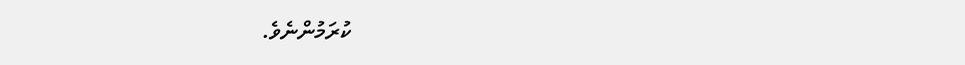ކުރަމުންނެވެ.